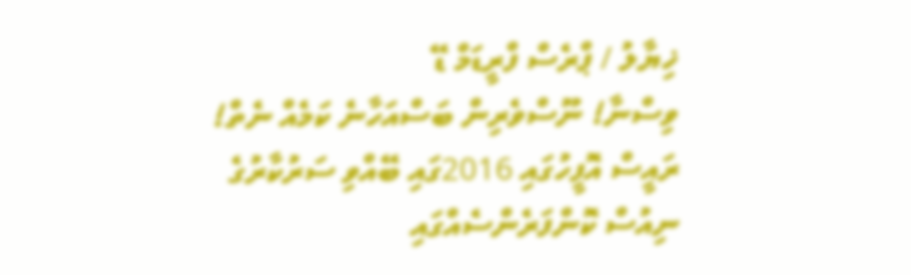ޚިޔާލު / ޕްރެސް ފްރީޑަމް ޑޭ
ވިސްނާ! ނޫސްވެރިން ބަސްއަހާނެ ކަމެއް ނެތް!
ރައީސް އޮފީހުގައި 2016ގައި ބޭއްވި ސަރުކާރުގެ ނިއުސް ކޮންފަރެންސެއްގައި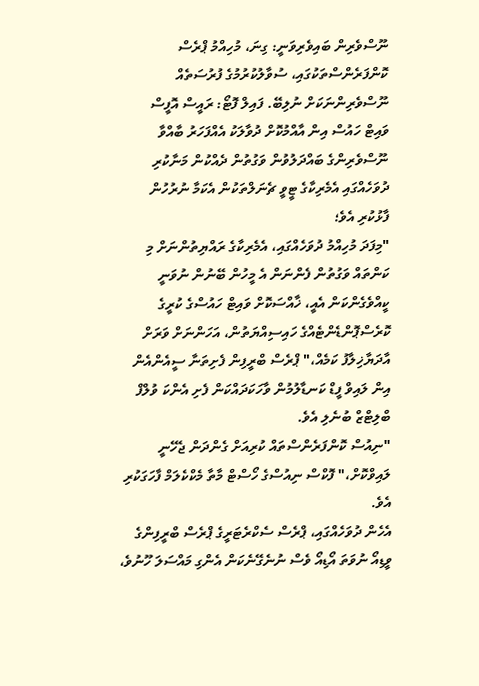ނޫސްވެރިން ބައިވެރިވަނީ: ގިނަ، މުހިއްމު ޕްރެސް ކޮންފަރެންސްތަކުގައި، ސުވާލުކުރުމުގެ ފުރުސަތެއް ނޫސްވެރިންނަކަށް ނުލިބޭ. ފައިލް ފޮޓޯ: ރައީސް އޮފީސް
ވައިޓް ހައުސް އިން އާއްމުކޮށް ދުވާލަކު އެއްފަހަރު ބާއްވާ ނޫސްވެރިންގެ ބައްދަލުވުން ވަގުތުން ދެއްކުން މަނާކުރި ދުވަހެއްގައި އެމެރިކާގެ ޓީވީ ޗެނަލްތަކުން އެކަމާ ނުރުހުން ފާޅުކުރި އެވެ؛
"މިފަދަ މުހިއްމު ދުވަހެއްގައި، އެމެރިކާގެ ރައްޔިތުންނަށް މި ކަންތައް ވަގުތުން ފެންނަން އެ މީހުން ބޭނުން ނުވަނީ ކީއްވެގެންކަން އެއީ، ޚާއްސަކޮށް ވައިޓް ހައުސްގެ ކުރީގެ ކޮރެސްޕޮންޑެންޓެއްގެ ހައިސިއްޔަތުން، އަހަންނަށް ވަރަށް އާދަޔާޚިލާފު ކަމެއް،" ޕްރެސް ބްރީފިން ފެށިތަނާ ސީއެންއެން އިން ލައިވް ފީޑް ކަނޑާލުމުން ވާހަކަދައްކަން ފެށި އެންކަ ވުލްފް ބްލިޓްޒް ބުނެލި އެވެ.
"ނިއުސް ކޮންފަރެންސްތައް ކުރިއަށް ގެންދަން ޖެހޭނީ ލައިވްކޮށް،" ފޮކްސް ނިއުސްގެ ހޯސްޓް މާތާ މެކްކެލަމް ފާހަގަކުރި އެވެ.
އެހެން ދުވަހެއްގައި، ޕްރެސް ސެކްރެޓަރީގެ ޕްރެސް ބްރީފިންގެ ވީޑިއޯ ނުވަތަ އޯޑިއޯ ވެސް ނުނެގޭނެކަން އެންގި މައްސަލަ ހޫނުވެ،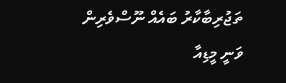ތަޖުރިބާކާރު ބައެއް ނޫސްވެރިން ވަނީ މީޑިއާ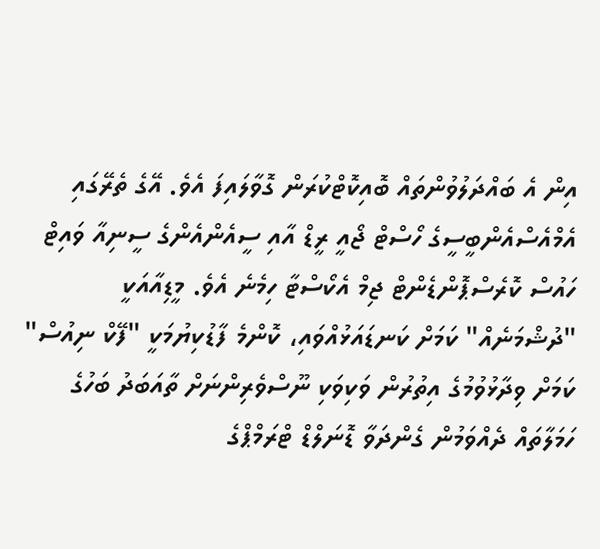އިން އެ ބައްދަލުވުންތައް ބޮއިކޮޓްކުރަން ގޮވާލައިފަ އެވެ. އޭގެ ތެރޭގައި އެމްއެސްއެންބީސީގެ ހޯސްޓް ޖޯއީ ރީޑް އާއި ސީއެންއެންގެ ސީނިއާ ވައިޓް ހައުސް ކޮރެސްޕޮންޑެންޓް ޖިމް އެކޯސްޓާ ހިމެނެ އެވެ. މީޑިއާއަކީ "ދުޝްމަނެއް" ކަމަށް ކަނޑައަޅުއްވައި، ކޮންމެ ފާޑުކިޔުމަކީ "ފޭކް ނިއުސް" ކަމަށް ވިދާޅުވުމުގެ އިތުރުން ވަކިވަކި ނޫސްވެރިންނަށް ތާއަބަދު ބަހުގެ ހަމަލާތައް ދެއްވަމުން ގެންދަވާ ޑޮނަލްޑް ޓްރަމްޕްގެ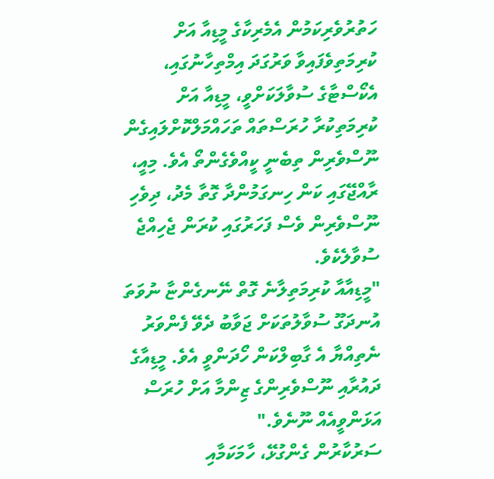ހަތުރުވެރިކަމުން އެމެރިކާގެ މީޑިއާ އަށް ކުރިމަތިވެފައިވާ ވަރުގަދަ އިމްތިހާނުގައި، އެކޯސްޓާގެ ސުވާލަކަށްވީ، މީޑިއާ އަށް ކުރިމަތިކުރާ ހުރަސްތައް ތަހައްމަލްކޮށްލައިގެން ނޫސްވެރިން ތިބެނީ ކީއްވެގެންތޯ އެވެ. މިއީ، ރާއްޖޭގައި ކަން ހިނގަމުންދާ ގޮތާ މެދު، ދިވެހި ނޫސްވެރިން ވެސް ފަހަރުގައި ކުރަން ޖެހިއްޖެ ސުވާލެކެވެ.
"މީޑިއާއާ ކުރިމަތިލާނެ ގޮތް ނޭނގެންޏާ ނުވަތަ އުނދަގޫ ސުވާލުތަކަށް ޖަވާބު ދެވޭ ފެންވަރު ނެތިއްޔާ އެ ގާބިލްކަން ހޯދަންވީ އެވެ. މީޑިއާގެ ދައުރާއި ނޫސްވެރިންގެ ޒިންމާ އަށް ހުރަސް އަޅަންވީއެއް ނޫނެވެ."
ސަރުކާރުން ގެންގުޅޭ، ހާމަކަމާއި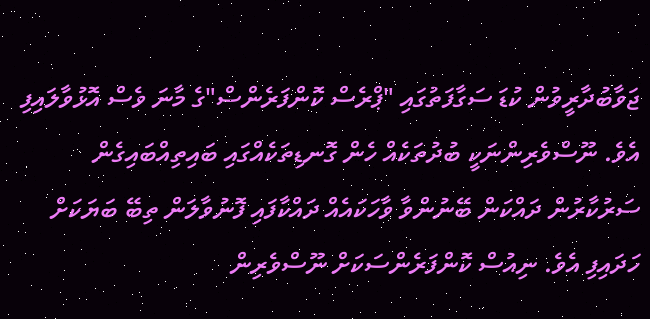ޖަވާބުދާރީވުން ކުޑަ ސަގާފަތުގައި "ޕްރެސް ކޮންފަރެންސް"ގެ މާނަ ވެސް އޮޅުވާލައިފި އެވެ. ނޫސްވެރިންނަކީ ބުދުތަކެއް ހެން ގޮނޑިތަކެއްގައި ބައިތިއްބައިގެން ސަރުކާރުން ދައްކަން ބޭނުންވާ ވާހަކައެއް ދައްކާފައި ފޮނުވާލަން ތިބޭ ބަޔަކަށް ހަދައިފި އެވެ. ނިއުސް ކޮންފަރެންސަކަށް ނޫސްވެރިން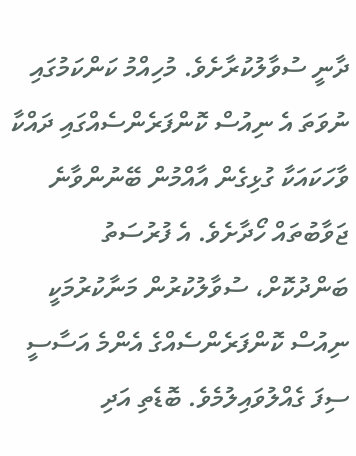ދާނީ ސުވާލުކުރާށެވެ. މުހިއްމު ކަންކަމުގައި ނުވަތަ އެ ނިއުސް ކޮންފަރެންސެއްގައި ދައްކާ ވާހަކައަކާ ގުޅިގެން އާއްމުން ބޭނުންވާނެ ޖަވާބުތައް ހޯދާށެވެ. އެ ފުރުސަތު ބަންދުކޮށް، ސުވާލުކުރުން މަނާކުރުމަކީ ނިއުސް ކޮންފަރެންސެއްގެ އެންމެ އަސާސީ ސިފަ ގެއްލުވައިލުމެވެ. ބޮޑެތި އަދި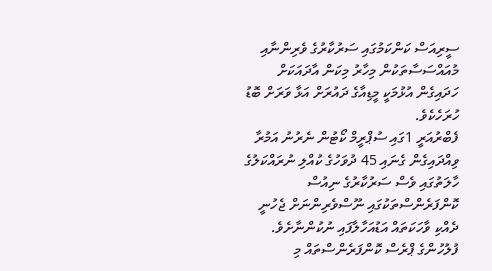ސީރިއަސް ކަންކަމުގައި ސަރުކާރުގެ ވެރިންނާއި މުއައްސަސާތަކުން މިހާރު މިކަން އާދައަކަށް ހަދައިގެން އުޅުމަކީ މީޑިއާގެ ދައުރަށް އަޅާ ވަރަށް ބޮޑު ހުރަހެކެވެ.
ފެބްރުއަރީ 1ގައި ސުޕްރީމް ކޯޓުން ނެރުނު އަމުރާ ވިއްދައިގެން ގެނައި 45 ދުވަހުގެ ކުއްލި ނުރައްކަލުގެ ހާލަތުގައި ވެސް ސަރުކާރުގެ ނިއުސް ކޮންފަރެންސްތަކުގައި ނޫސްވެރިންނަށް ޖެހުނީ ދެއްކި ވާހަކަތައް އަޑުއަހާލާފައި ނުކުންނާށެވެ. ފުލުހުންގެ ޕްރެސް ކޮންފަރެންސްތައް މި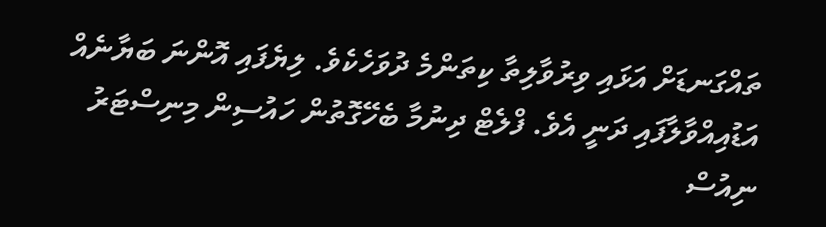ތައްގަނޑަށް އަޅައި ވިރުވާލިތާ ކިތަންމެ ދުވަހެކެވެ. ލިޔެފައި އޮންނަ ބަޔާނެއް އަޑުއިއްވާލާފައި ދަނީ އެވެ. ފްލެޓް ދިނުމާ ބެހޭގޮތުން ހައުސިން މިނިސްޓަރު ނިއުސް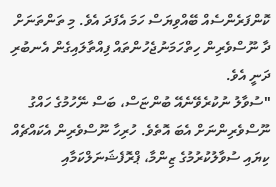ކޮންފަރެންސެއް ބޭއްވިޔަސް ހަމަ އެފަދަ އެވެ. މި ތަންތަނަށް ދާ ނޫސްވެރިން ހިތްހަމަނުޖެހުންތައް ފިއްތާލައިގެން އެނބުރި ދަނީ އެވެ.
"ސުވާލު ނުކުރެވޭނެއޭ ބުންޏަސް، ބަސް ނޭހުމުގެ ހައްގު ނޫސްވެރިންނަށް އެބަ އޮތެވެ. ހުރިހާ ނޫސްވެރިން އެކައްޗެއް ކިޔައި ސުވާލުކުރުމުގެ ޒިންމާ، ޕްރޮފެޝަނަލްކަމާއި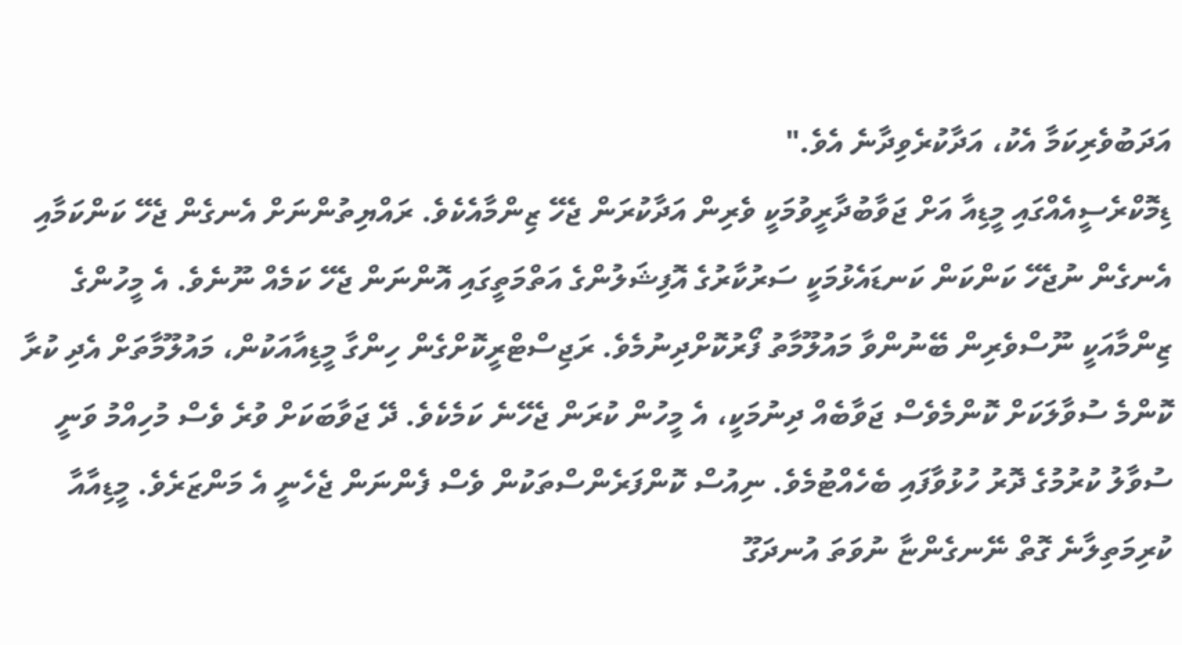އަދަބުވެރިކަމާ އެކު، އަދާކުރެވިދާނެ އެވެ."
ޑިމޮކްރެސީއެއްގައި މީޑިއާ އަށް ޖަވާބުދާރީވުމަކީ ވެރިން އަދާކުރަން ޖެހޭ ޒިންމާއެކެވެ. ރައްޔިތުންނަށް އެނގެން ޖެހޭ ކަންކަމާއި އެނގެން ނުޖެހޭ ކަންކަން ކަނޑައެޅުމަކީ ސަރުކާރުގެ އޮފިޝަލުންގެ އަތްމަތީގައި އޮންނަން ޖެހޭ ކަމެއް ނޫނެވެ. އެ މީހުންގެ ޒިންމާއަކީ ނޫސްވެރިން ބޭނުންވާ މައުލޫމާތު ފޯރުކޮށްދިނުމެވެ. ރަޖިސްޓްރީކޮށްގެން ހިންގާ މީޑިއާއަކުން، މައުލޫމާތަށް އެދި ކުރާ ކޮންމެ ސުވާލަކަށް ކޮންމެވެސް ޖަވާބެއް ދިނުމަކީ، އެ މީހުން ކުރަން ޖެހޭނެ ކަމެކެވެ. ދޭ ޖަވާބަކަށް ވުރެ ވެސް މުހިއްމު ވަނީ ސުވާލު ކުރުމުގެ ދޮރު ހުޅުވާފައި ބެހެއްޓުމެވެ. ނިއުސް ކޮންފަރެންސްތަކުން ވެސް ފެންނަން ޖެހެނީ އެ މަންޒަރެވެ. މީޑިއާއާ ކުރިމަތިލާނެ ގޮތް ނޭނގެންޏާ ނުވަތަ އުނދަގޫ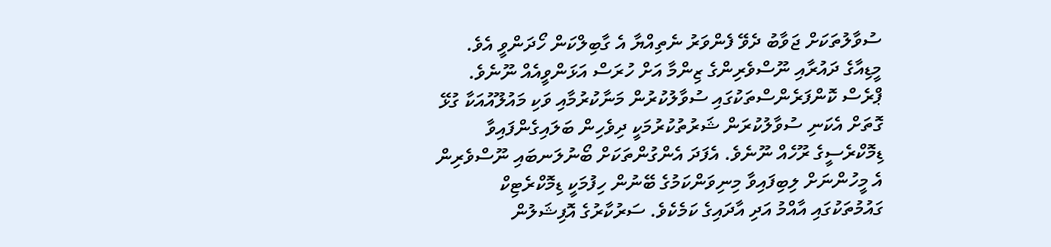ސުވާލުތަކަށް ޖަވާބު ދެވޭ ފެންވަރު ނެތިއްޔާ އެ ގާބިލްކަން ހޯދަންވީ އެވެ. މީޑިއާގެ ދައުރާއި ނޫސްވެރިންގެ ޒިންމާ އަށް ހުރަސް އަޅަންވީއެއް ނޫނެވެ.
ޕްރެސް ކޮންފަރެންސްތަކުގައި ސުވާލުކުރުން މަނާކުރުމާއި ވަކި މައުލޫއުއަކާ ގުޅޭ ގޮތަށް އެކަނި ސުވާލުކުރަން ޝަރުތުކުރުމަކީ ދިވެހިން ބަލައިގެންފައިވާ ޑިމޮކްރެސީގެ ރޫހެއް ނޫނެވެ. އެފަދަ އެންގުންތަކަށް ބޯނުލަނބައި ނޫސްވެރިން އެ މީހުންނަށް ލިބިފައިވާ މިނިވަންކަމުގެ ބޭނުން ހިފުމަކީ ޑިމޮކްރެޓިކް ގައުމުތަކުގައި އާއްމު އަދި އާދައިގެ ކަމެކެވެ. ސަރުކާރުގެ އޮފިޝަލުން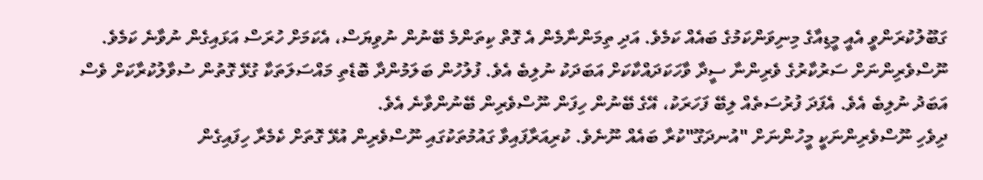ގަބޫލުކުރަންވީ އެއީ މީޑިއާގެ މިނިވަންކަމުގެ ބައެއް ކަމެވެ. އަދި ތިމަންނާމެން އެ ގޮތް ކިތަންމެ ބޭނުން ނުވިޔަސް، އެކަމަށް ހުރަސް އަޅައިގެން ނުވާނެ ކަމެވެ. ނޫސްވެރިންނަށް ސަރުކާރުގެ ވެރިންނާ ސީދާ ވާހަކަދައްކާކަށް އަބަދަކު ނުލިބެ އެވެ. ފުލުހުން ބަލަމުންދާ ބޮޑެތި މައްސަލަތަކާ ގުޅޭ ގޮތުން ސުވާލުކުރާކަށް ވެސް އަބަދު ނުލިބެ އެވެ. އެފަދަ ފުރުސަތެއް ލިބޭ ފަހަރަކު، އޭގެ ބޭނުން ހިފަން ނޫސްވެރިން ބޭނުންވާނެ އެވެ.
ދިވެހި ނޫސްވެރިންނަކީ މީހުންނަށް "އުނދަގޫ"ކުރާ ބައެއް ނޫނެވެ. ކުރިއަރާފައިވާ ގައުމުތަކުގައި ނޫސްވެރިން އުޅޭ ގޮތަށް ކެމެރާ ހިފައިގެން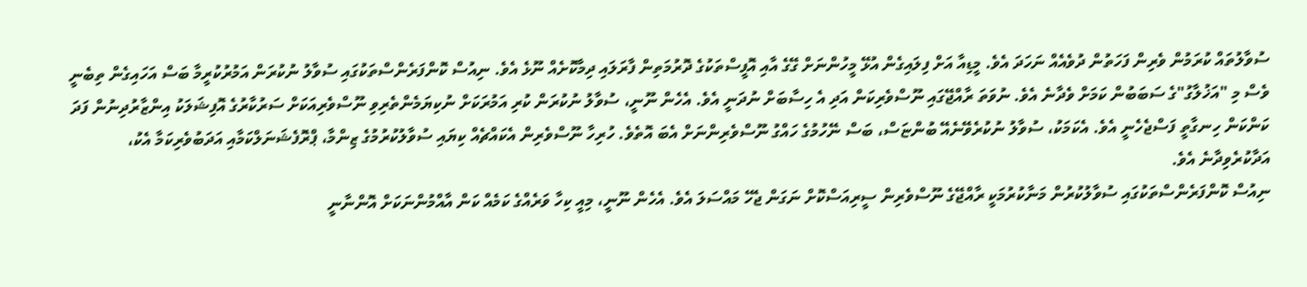ސުވާލުތައް ކުރަމުން ވެރިން ފަހަތުން ދުވެއެއް ނަހަދަ އެވެ. މީޑިއާ އަށް ފިލައިގެން އުޅޭ މީހުންނަށް ގޭގެ އާއި އޮފީސްތަކުގެ ދޮރުމަތިން ފާރަލައި ދިމާކޮށެއް ނޫޅެ އެވެ. ނިއުސް ކޮންފަރެންސްތަކުގައި ސުވާލު ނުކުރަން އަމުރުކުރީމާ ބަސް އަހައިގެން ތިބެނީ ވެސް މި "އަޚުލާގު"ގެ ސަބަބުން ކަމަށް ވެދާނެ އެވެ. ނުވަތަ ރާއްޖޭގައި ނޫސްވެރިކަން އަދި އެ ހިސާބަށް ނުދަނީ އެވެ. އެހެން ނޫނީ، ސުވާލު ނުކުރަން ކުރި އަމުރަކަށް ނުކިޔަމެންތެރިވި ނޫސްވެރިއަކަށް ސަރުކާރުގެ އޮފިޝަލަކު އިންޒާރުދިނުން ފަދަ ކަންކަން ހިނގާތީ ފަސްޖެހެނީ އެވެ. އެކަމަކު، ސުވާލު ނުކުރެވޭނެއޭ ބުންޏަސް، ބަސް ނޭހުމުގެ ހައްގު ނޫސްވެރިންނަށް އެބަ އޮތެވެ. ހުރިހާ ނޫސްވެރިން އެކައްޗެއް ކިޔައި ސުވާލުކުރުމުގެ ޒިންމާ، ޕްރޮފެޝަނަލްކަމާއި އަދަބުވެރިކަމާ އެކު، އަދާކުރެވިދާނެ އެވެ.
ނިއުސް ކޮންފަރެންސްތަކުގައި ސުވާލުކުރުން މަނާކުރުމަކީ ރާއްޖޭގެ ނޫސްވެރިން ސީރިއަސްކޮށް ނަގަން ޖެހޭ މައްސަލަ އެވެ. އެހެން ނޫނީ، މިއީ ކިހާ ވަރެއްގެ ކަމެއް ކަން އާއްމުންނަކަށް އޮންނާނީ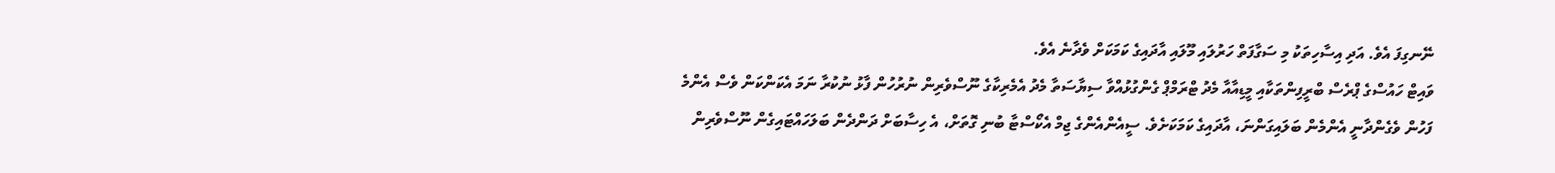ނޭނގިފަ އެވެ. އަދި އިސާހިތަކު މި ސަގާފަތް ހަރުލައި މޫލައި އާދައިގެ ކަމަކަށް ވެދާނެ އެވެ.
ވައިޓް ހައުސްގެ ޕްރެސް ބްރީފިންތަކާއި މީޑިއާއާ މެދު ޓްރަމްޕް ގެންގުޅުއްވާ ސިޔާސަތާ މެދު އެމެރިކާގެ ނޫސްވެރިން ނުރުހުން ފާޅު ނުކުރާ ނަމަ އެކަންކަން ވެސް އެންމެ ފަހުން ވެގެންދާނީ އެންމެން ބަލައިގަންނަ، އާދައިގެ ކަމަކަށެވެ. ސީއެންއެންގެ ޖިމް އެކޯސްޓާ ބުނި ގޮތަށް، އެ ހިސާބަށް ދަންދެން ބަލަހައްޓައިގެން ނޫސްވެރިން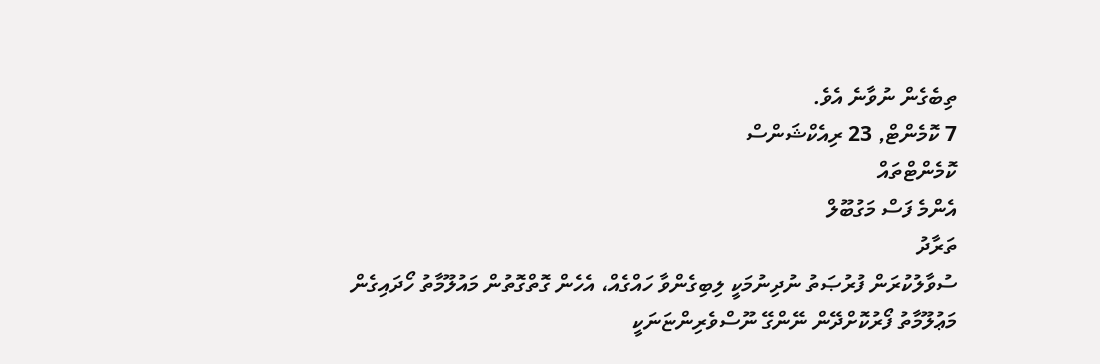ތިބެގެން ނުވާނެ އެވެ.
7 ކޮމެންޓް, 23 ރިއެކްޝަންސް
ކޮމެންޓްތައް
އެންމެ ފަސް މަގުބޫލް
ތަރާދު
ސުވާލުކުރަން ފުރުޞަތު ނުދިނުމަކީ ލިބިގެންވާ ހައްގެއް، އެހެން ގޮތްގޮތުން މައުލޫމާތު ހޯދައިގެން މަޢުލޫމާތު ފޯރުކޮށްދޭން ނޭންގޭ ނޫސްވެރިންޏަނަކީ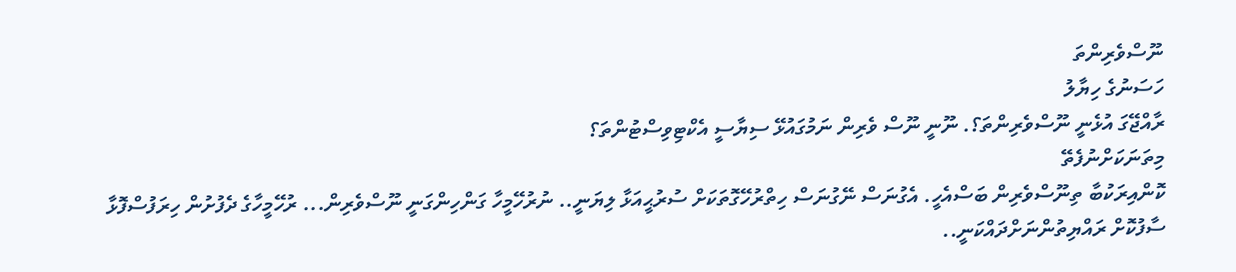ނޫސްވެރިންތަ
ހަސަނުގެ ހިޔާލު
ރާއްޖޭގަ އުޅެނީ ނޫސްވެރިންތަ؟. ނޫނީ ނޫސް ވެރިން ނަމުގައުޅޭ ސިޔާސީ އެކްޓިވިސްޓުންތަ؟
މިތަނަކަށްނުފެތޭ
ކޮންއިރަކުބާ ތިނޫސްވެރިން ބަސްއެހީ. އެގުނަސް ނޭގުނަސް ހިތްރުހޭގޮތަކަށް ސުރުޙީއަޅާ ލިޔަނީ.. ނުރުހޭމީހާ ގަންހިންގަނީ ނޫސްވެރިން... ރުހޭމީހާގެ ދެފުށުން ހިރަފުސްފޮޅާ ސާފުކޮށް ރައްޔިތުންނަށްދައްކަނީ..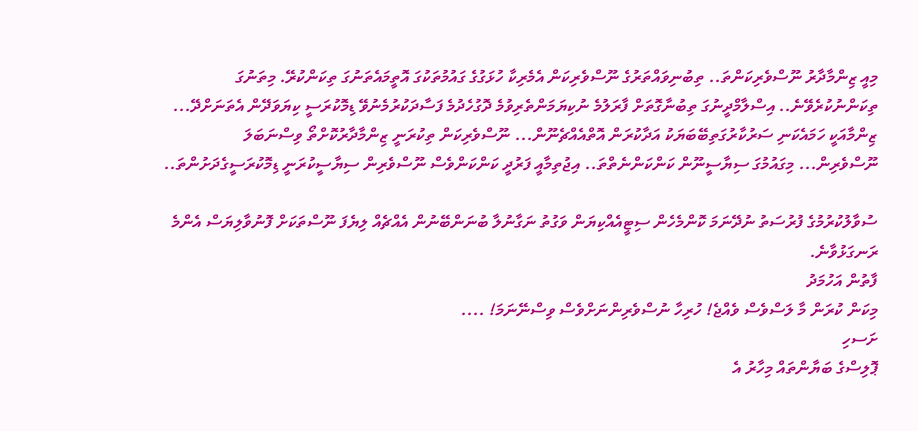މިއީ ޒިންމާދާރު ނޫސްވެރިކަންތަ.. ތިބުނިވައްތަރުގެ ނޫސްވެރިކަން އެމެރިކާ ހުޅަގުގެ ގައުމުތަކުގަ އޮތީމައެތަނުގަ ތިކަންކުރޭ. މިތަނުގަ ތިކަންނުކުރެވޭނެ.. އިސްލާމްދީނުގަ ތިބުނާގޮތަށް ފާރަލުމެ ނުކިޔަމަންތެރިވުމެ ދޮގުހެދުމެ ފަސާދަކުރުމެނުވޭ ޑިމޮކުރަސީ ކިޔަވަދޭން އެތަނަށްދޭ... ޒިންމާއަކީ ހަމައެކަނި ސަރުކާރުގަތިބޭބަޔަކު އަދާކުރަން އޮތްއެއްޗެނޫން... ނޫސްވެރިކަން ތިކުރަނީ ޒިންމާދާރުކޮށްތޯ ވިސްނަބަލަ ނޫސްވެރިން... މިގައުމުގަ ސިޔާސީނޫން ކަންކަންނެތްތަ.. އިޖުތިމާއީ ފަރުދީ ކަންކަންވެސް ނޫސްވެރިން ސިޔާސީކުރަނީ ޑިމޮކުރަސީގެދަށުންތަ..

ސުވާލުކުރުމުގެ ފުރުސަތު ނުދޭނަމަ ކޮންމެހެން ސިޓީއެއްކިޔަން ވަގުތު ނަގާނުލާ ބުނަންބޭނުން އެއްޗެއް ލިޔެފަ ނޫސްތަކަށް ފޮނުވާލިޔަސް އެންމެ ރަނގަޅުވާނެ.
ފާތުން އަހުމަދު
މިކަން ކުރަން މާ ލަސްވެސް ވެއްޖެ! ހުރިހާ ނުސްވެރިންނަށްވެސް ވިސްނޭނަމަ! ....
ށަސހި
ޕޮލިސްގެ ބަޔާންތައް މިހާރު އެ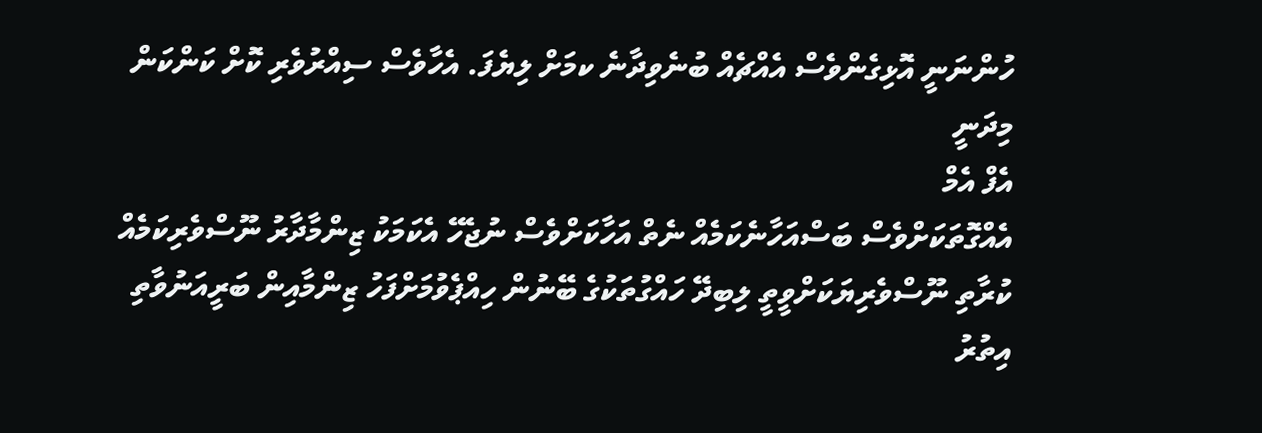ހުންނަނީ އޮޅިގެންވެސް އެއްޗެއް ބުނެވިދާނެ ކމަށް ލިޔެފަ. އެހާވެސް ސިއްރުވެރި ކޮށް ކަންކަން މިދަނީ
އެފް އެމް
އެއްގޮތަކަށްވެސް ބަސްއަހާނެކަމެއް ނެތް އަހާކަށްވެސް ނުޖެހޭ އެކަމަކު ޒިންމާދާރު ނޫސްވެރިކަމެއް ކުރާތި ނޫސްވެރިޔަކަށްވީތީ ލިބިދޭ ހައްގުތަކުގެ ބޭނުން ހިއްޕެވުމަށްފަހު ޒިންމާއިން ބަރީއަނުވާތި
އިތުރު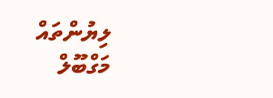ލިޔުންތައް
މަގްބޫލް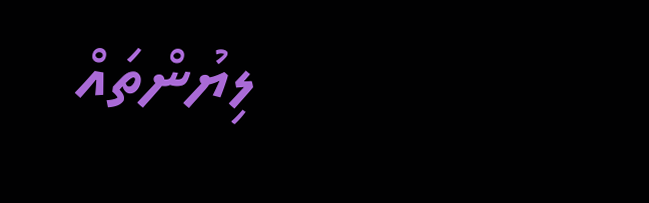ލިޔުންތައް